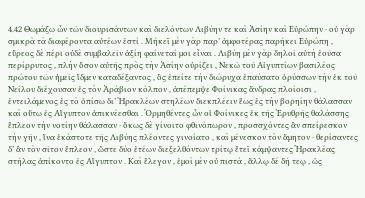4.42 Θωμάζω ὦν τῶν διουρισάντων καὶ διελόντων Λιβύην τε καὶ Ἀσίην καὶ Εὐρώπην · οὐ γὰρ σμικρὰ τὰ διαφέροντα αὐτέων ἐστί . Μήκεϊ μὲν γὰρ παρ’ ἀμφοτέρας παρήκει Εὐρώπη , εὔρεος δὲ πέρι οὐδὲ συμβαλεῖν ἀξίη φαίνεταί μοι εἶναι . Λιβύη μὲν γὰρ δηλοῖ αὐτὴ ἐοῦσα περίρρυτος , πλὴν ὅσον αὐτῆς πρὸς τὴν Ἀσίην οὐρίζει , Νεκῶ τοῦ Αἰγυπτίων βασιλέος πρώτου τῶν ἡμεῖς ἴδμεν καταδέξαντος , ὃς ἐπείτε τὴν διώρυχα ἐπαύσατο ὀρύσσων τὴν ἐκ τοῦ Νείλου διέχουσαν ἐς τὸν Ἀράβιον κόλπον , ἀπέπεμψε Φοίνικας ἄνδρας πλοίοισι , ἐντειλάμενος ἐς τὸ ὀπίσω δι’ Ἡρακλέων στηλέων διεκπλέειν ἕως ἐς τὴν βορηίην θάλασσαν καὶ οὕτω ἐς Αἴγυπτον ἀπικνέεσθαι . Ὁρμηθέντες ὦν οἱ Φοίνικες ἐκ τῆς Ἐρυθρῆς θαλάσσης ἔπλεον τὴν νοτίην θάλασσαν · ὅκως δὲ γίνοιτο φθινόπωρον , προσσχόντες ἂν σπείρεσκον τὴν γῆν , ἵνα ἑκάστοτε τῆς Λιβύης πλέοντες γινοίατο , καὶ μένεσκον τὸν ἄμητον · θερίσαντες δ’ ἂν τὸν σῖτον ἔπλεον , ὥστε δύο ἐτέων διεξελθόντων τρίτῳ ἔτεϊ κάμψαντες Ἡρακλέας στήλας ἀπίκοντο ἐς Αἴγυπτον . Καὶ ἔλεγον , ἐμοὶ μὲν οὐ πιστά , ἄλλῳ δέ δή τεῳ , ὡς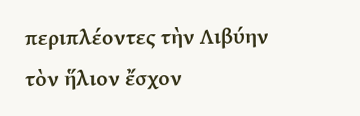περιπλέοντες τὴν Λιβύην τὸν ἥλιον ἔσχον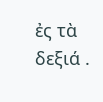ἐς τὰ δεξιά .